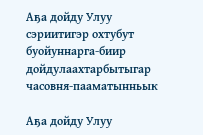Аҕа дойду Улуу сэриитигэр охтубут буойуннарга-биир дойдулаахтарбытыгар часовня-пааматынньык

Аҕа дойду Улуу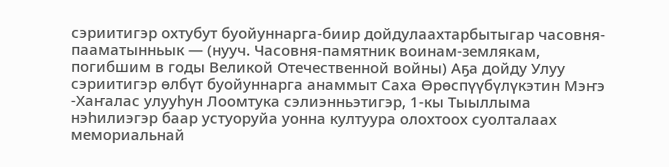сэриитигэр охтубут буойуннарга-биир дойдулаахтарбытыгар часовня-пааматынньык — (нууч. Часовня-памятник воинам-землякам, погибшим в годы Великой Отечественной войны) Аҕа дойду Улуу сэриитигэр өлбүт буойуннарга анаммыт Саха Өрөспүүбүлүкэтин Мэҥэ -Хаҥалас улууһун Лоомтука сэлиэнньэтигэр, 1-кы Тыыллыма нэһилиэгэр баар устуоруйа уонна култуура олохтоох суолталаах мемориальнай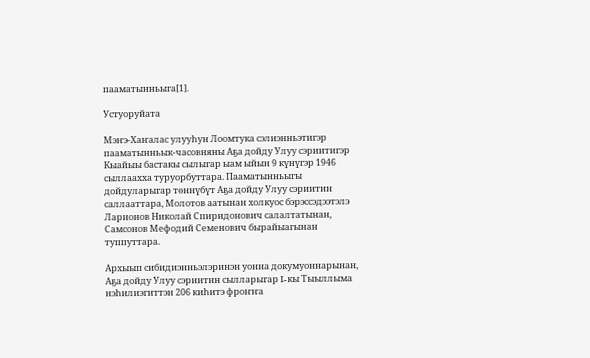пааматынньыга[1].

Устуоруйата

Мэҥэ-Хаҥалас улууһун Лоомтука сэлиэнньэтигэр пааматынньык-часовняны Аҕа дойду Улуу сэриитигэр Кыайыы бастакы сылыгар ыам ыйын 9 күнүгэр 1946 сыллаахха туруорбуттара. Пааматынньыгы дойдуларыгар төннүбүт Аҕа дойду Улуу сэриитин саллааттара, Молотов аатынан холкуос бэрэссэдээтэлэ Ларионов Николай Спиридонович салалтатынан, Самсонов Мефодий Семенович бырайыагынан туппуттара.

Архыып сибидиэнньэлэринэн уонна докумуоннарынан, Аҕа дойду Улуу сэриитин сылларыгар I-кы Тыыллыма нэһилиэгиттэн 206 киһитэ фроҥҥа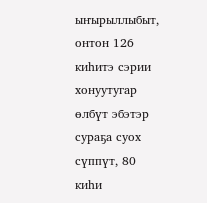ыҥырыллыбыт, онтон 126 киһитэ сэрии хонуутугар өлбүт эбэтэр сураҕа суох сүппүт, 80 киһи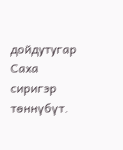дойдутугар Саха сиригэр төннүбүт.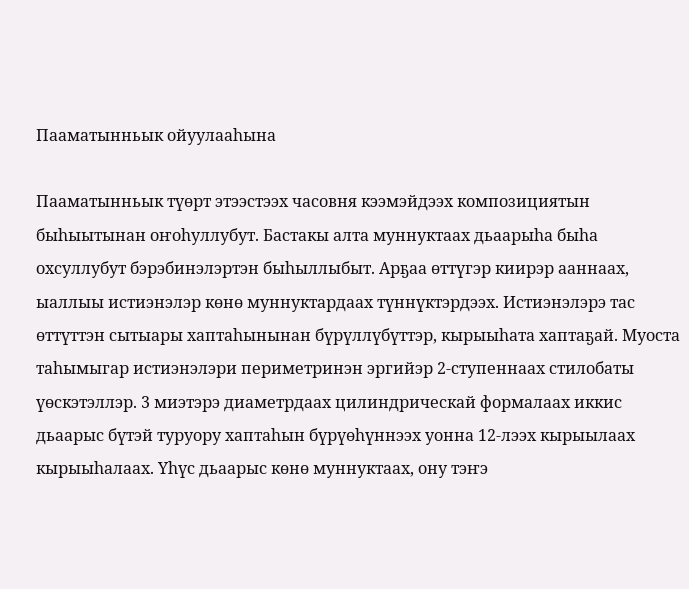Пааматынньык ойуулааһына

Пааматынньык түөрт этээстээх часовня кээмэйдээх композициятын быһыытынан оҥоһуллубут. Бастакы алта муннуктаах дьаарыһа быһа охсуллубут бэрэбинэлэртэн быһыллыбыт. Арҕаа өттүгэр киирэр ааннаах, ыаллыы истиэнэлэр көнө муннуктардаах түннүктэрдээх. Истиэнэлэрэ тас өттүттэн сытыары хаптаһынынан бүрүллүбүттэр, кырыыһата хаптаҕай. Муоста таһымыгар истиэнэлэри периметринэн эргийэр 2-ступеннаах стилобаты үөскэтэллэр. 3 миэтэрэ диаметрдаах цилиндрическай формалаах иккис дьаарыс бүтэй туруору хаптаһын бүрүөһүннээх уонна 12-лээх кырыылаах кырыыһалаах. Үһүс дьаарыс көнө муннуктаах, ону тэҥэ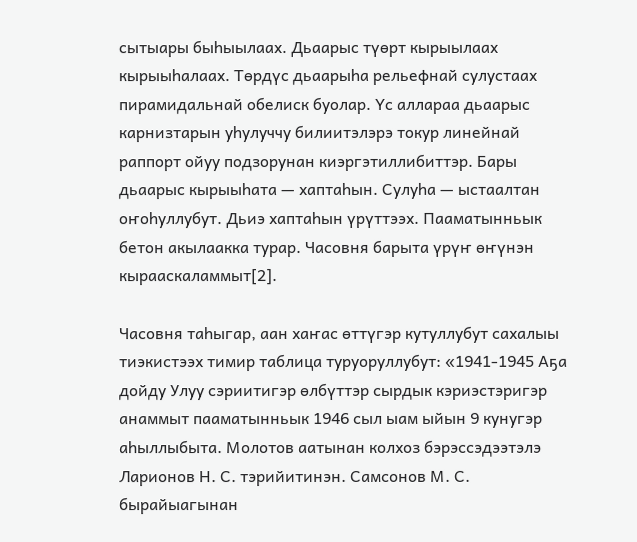сытыары быһыылаах. Дьаарыс түөрт кырыылаах кырыыһалаах. Төрдүс дьаарыһа рельефнай сулустаах пирамидальнай обелиск буолар. Үс аллараа дьаарыс карнизтарын уһулуччу билиитэлэрэ токур линейнай раппорт ойуу подзорунан киэргэтиллибиттэр. Бары дьаарыс кырыыһата — хаптаһын. Сулуһа — ыстаалтан оҥоһуллубут. Дьиэ хаптаһын үрүттээх. Пааматынньык бетон акылаакка турар. Часовня барыта үрүҥ өҥүнэн кырааскаламмыт[2].

Часовня таһыгар, аан хаҥас өттүгэр кутуллубут сахалыы тиэкистээх тимир таблица туруоруллубут: «1941-1945 Аҕа дойду Улуу сэриитигэр өлбүттэр сырдык кэриэстэригэр анаммыт пааматынньык 1946 сыл ыам ыйын 9 кунугэр аhыллыбыта. Молотов аатынан колхоз бэрэссэдээтэлэ Ларионов Н. С. тэрийитинэн. Самсонов М. С. бырайыагынан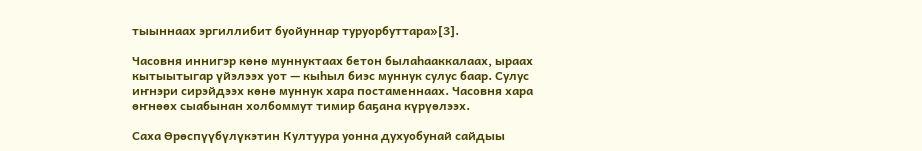тыыннаах эргиллибит буойуннар туруорбуттара»[3].

Часовня иннигэр көнө муннуктаах бетон былаһааккалаах, ыраах кытыытыгар үйэлээх уот — кыһыл биэс муннук сулус баар. Сулус иҥнэри сирэйдээх көнө муннук хара постаменнаах. Часовня хара өҥнөөх сыабынан холбоммут тимир баҕана күрүөлээх.

Саха Өрөспүүбүлүкэтин Култуура уонна духуобунай сайдыы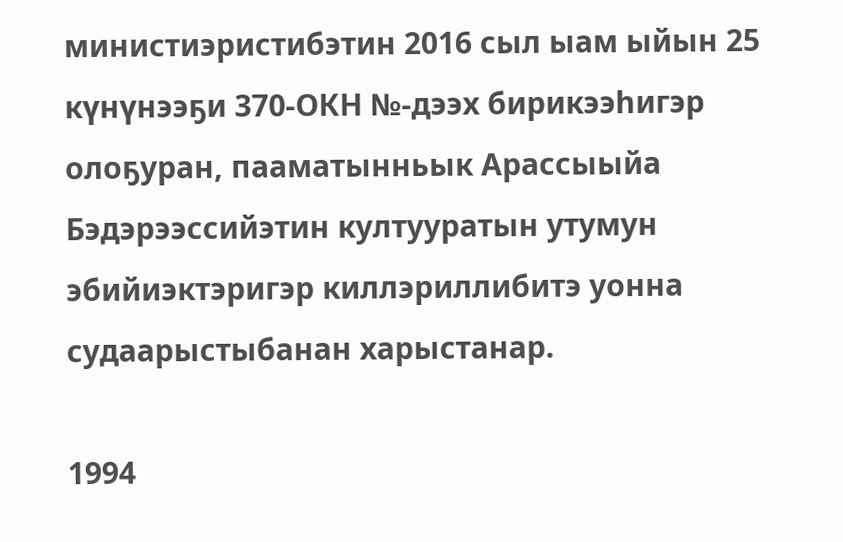министиэристибэтин 2016 сыл ыам ыйын 25 күнүнээҕи 370-ОКН №-дээх бирикээһигэр олоҕуран, пааматынньык Арассыыйа Бэдэрээссийэтин култууратын утумун эбийиэктэригэр киллэриллибитэ уонна судаарыстыбанан харыстанар.

1994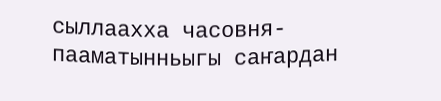сыллаахха часовня-пааматынньыгы саҥардан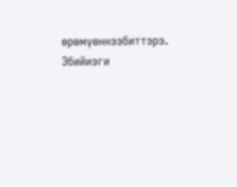өрөмүөннээбиттэрэ. Эбийиэги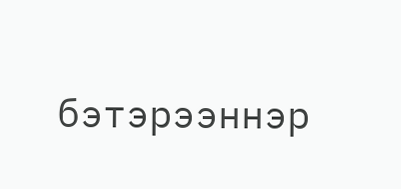бэтэрээннэр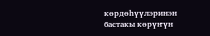көрдөһүүлэринэн бастакы көрүҥүн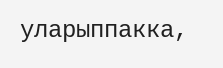уларыппакка,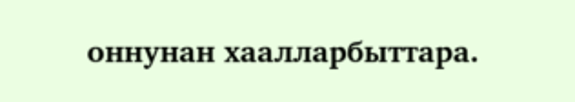оннунан хаалларбыттара.